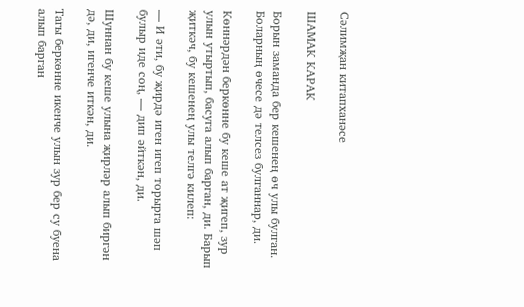Сәлимҗан китапханәсе

ШАМАК КАРАК

Борын заманда бер кешенең өч улы булган. Боларның өчесе дә телсез булганнар, ди.

Көннәрдән беркөнне бу кеше ат җигеп, зур улын утыртып, басуга алып барган, ди. Барып җиткәч, бу кешенең улы телгә килеп:

— И әти, бу җирдә иген игеп торырга шәп булыр иде соң, — дип әйткән, ди.

Шуннан бу кеше улына җирләр алып биргән дә, ди, игенче иткән, ди.

Тагы беркөнне икенче улын зур бер су буена алып барган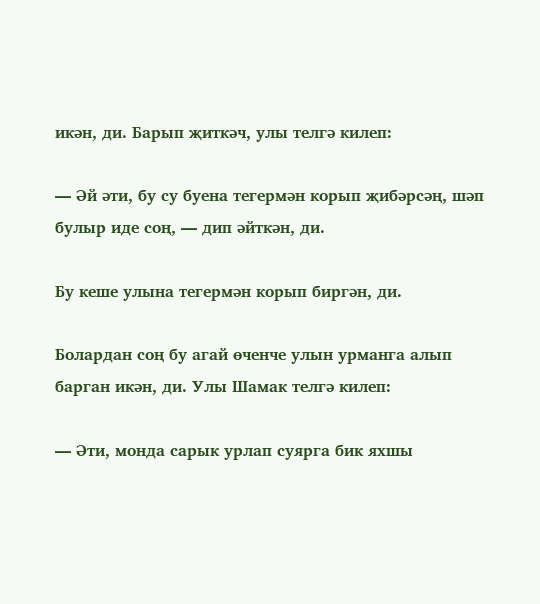икән, ди. Барып җиткәч, улы телгә килеп:

— Әй әти, бу су буена тегермән корып җибәрсәң, шәп булыр иде соң, — дип әйткән, ди.

Бу кеше улына тегермән корып биргән, ди.

Болардан соң бу агай өченче улын урманга алып барган икән, ди. Улы Шамак телгә килеп:

— Әти, монда сарык урлап суярга бик яхшы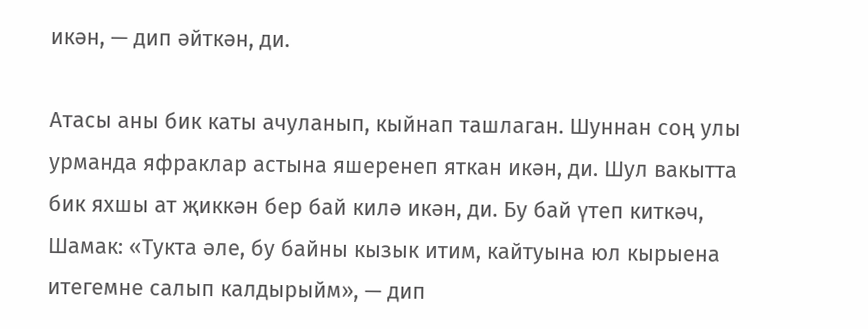икән, — дип әйткән, ди.

Атасы аны бик каты ачуланып, кыйнап ташлаган. Шуннан соң улы урманда яфраклар астына яшеренеп яткан икән, ди. Шул вакытта бик яхшы ат җиккән бер бай килә икән, ди. Бу бай үтеп киткәч, Шамак: «Тукта әле, бу байны кызык итим, кайтуына юл кырыена итегемне салып калдырыйм», — дип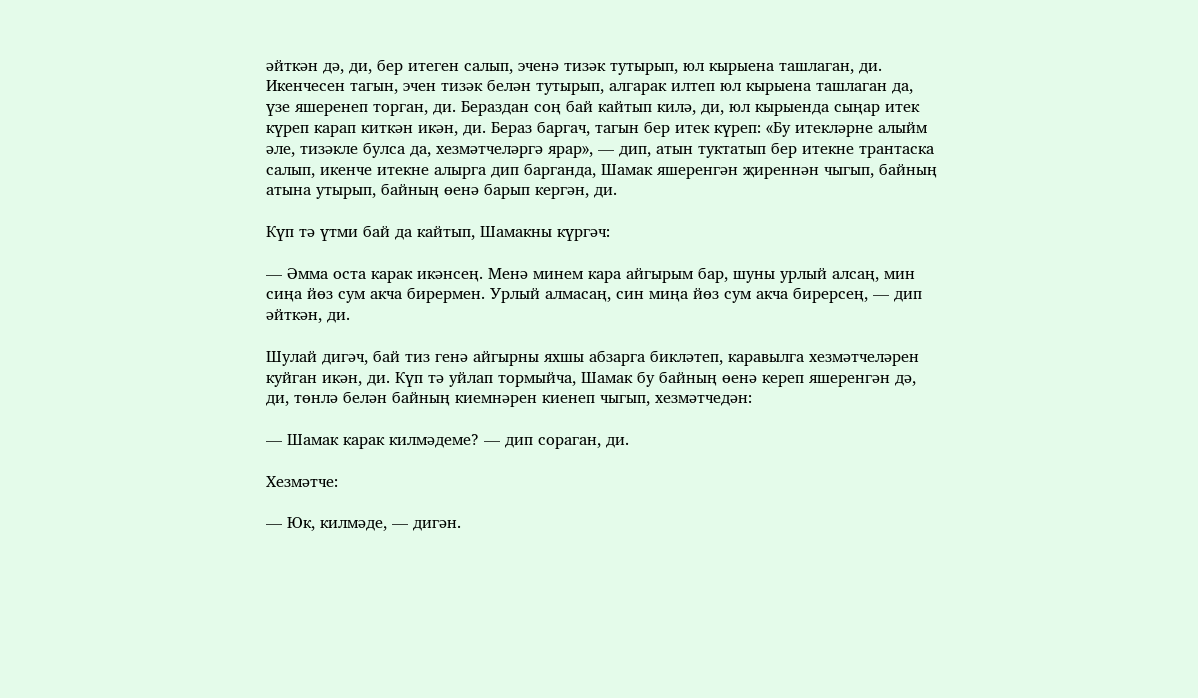әйткән дә, ди, бер итеген салып, эченә тизәк тутырып, юл кырыена ташлаган, ди. Икенчесен тагын, эчен тизәк белән тутырып, алгарак илтеп юл кырыена ташлаган да, үзе яшеренеп торган, ди. Бераздан соң бай кайтып килә, ди, юл кырыенда сыңар итек күреп карап киткән икән, ди. Бераз баргач, тагын бер итек күреп: «Бу итекләрне алыйм әле, тизәкле булса да, хезмәтчеләргә ярар», — дип, атын туктатып бер итекне трантаска салып, икенче итекне алырга дип барганда, Шамак яшеренгән җиреннән чыгып, байның атына утырып, байның өенә барып кергән, ди.

Күп тә үтми бай да кайтып, Шамакны күргәч:

— Әмма оста карак икәнсең. Менә минем кара айгырым бар, шуны урлый алсаң, мин сиңа йөз сум акча бирермен. Урлый алмасаң, син миңа йөз сум акча бирерсең, — дип әйткән, ди.

Шулай дигәч, бай тиз генә айгырны яхшы абзарга бикләтеп, каравылга хезмәтчеләрен куйган икән, ди. Күп тә уйлап тормыйча, Шамак бу байның өенә кереп яшеренгән дә, ди, төнлә белән байның киемнәрен киенеп чыгып, хезмәтчедән:

— Шамак карак килмәдеме? — дип сораган, ди.

Хезмәтче:

— Юк, килмәде, — дигән.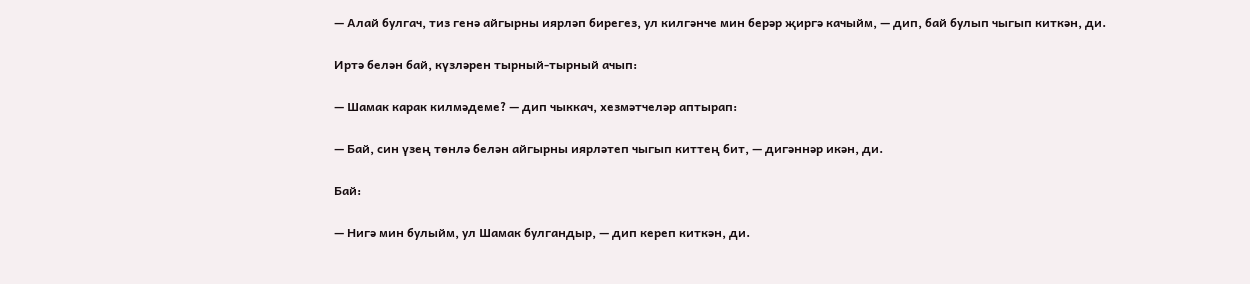— Алай булгач, тиз генә айгырны иярләп бирегез, ул килгәнче мин берәр җиргә качыйм, — дип, бай булып чыгып киткән, ди.

Иртә белән бай, күзләрен тырный-тырный ачып:

— Шамак карак килмәдеме? — дип чыккач, хезмәтчеләр аптырап:

— Бай, син үзең төнлә белән айгырны иярләтеп чыгып киттең бит, — дигәннәр икән, ди.

Бай:

— Нигә мин булыйм, ул Шамак булгандыр, — дип кереп киткән, ди.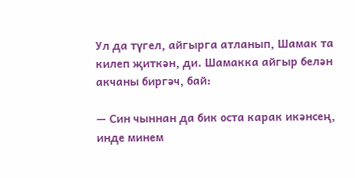Ул да түгел, айгырга атланып, Шамак та килеп җиткән, ди. Шамакка айгыр белән акчаны биргәч, бай:

— Син чыннан да бик оста карак икәнсең, инде минем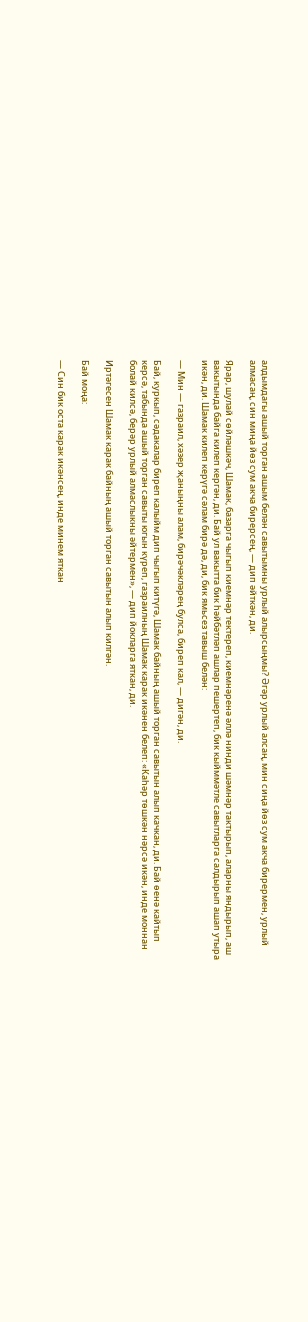алдымдагы ашый торган ашым белән савытымны урлый алырсыңмы? Әгәр урлый алсаң, мин сиңа йөз сум акча бирермен, урлый алмасаң, син миңа йөз сум акча бирерсең, — дип әйткән, ди.

Ярар, шулай сөйләшкәч, Шамак, базарга чыгып киемнәр тектереп, киемнәренә әллә нинди шәмнәр тактырып, аларны яндырып, аш вакытында байга килеп кергән, ди. Бай ул вакытта бик һәйбәтләп ашлар пешертеп, бик кыйммәтле савытларга салдырып ашап утыра икән, ди. Шамак килеп керүгә сәлам бирә дә, ди, бик ямьсез тавыш белән:

— Мин — газраил, хәзер җаныңны алам, бирәчәкләрең булса, биреп кал, — дигән, ди.

Бай, куркып, сәдакалар биреп калыйм дип чыгып китүгә, Шамак байның ашый торган савытын алып качкан, ди. Бай өенә кайтып керсә, табында ашый торган савыты югын күреп, газраилның Шамак карак икәнен белеп: «Каһәр төшкән нәрсә икән, инде моннан болай килсә, берәр урлый алмаслыкны әйтермен», — дип йокларга яткан, ди.

Иртәгесен Шамак карак байның ашый торган савытын алып килгән.

Бай моңа:

— Син бик оста карак икәнсең, инде минем яткан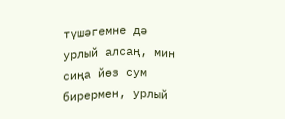түшәгемне дә урлый алсаң, мин сиңа йөз сум бирермен, урлый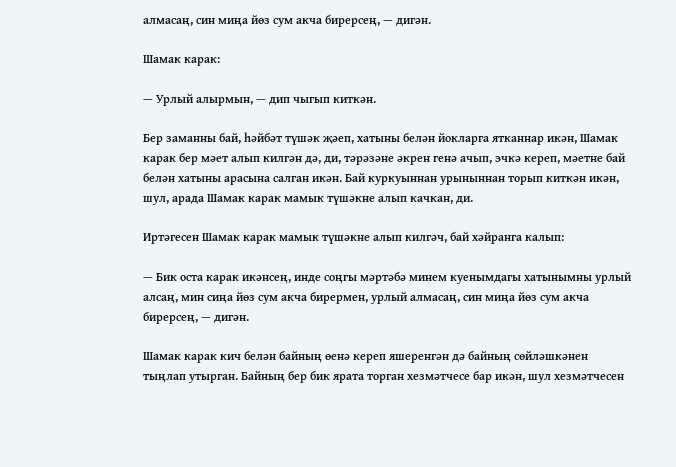алмасаң, син миңа йөз сум акча бирерсең, — дигән.

Шамак карак:

— Урлый алырмын, — дип чыгып киткән.

Бер заманны бай, һәйбәт түшәк җәеп, хатыны белән йокларга ятканнар икән, Шамак карак бер мәет алып килгән дә, ди, тәрәзәне әкрен генә ачып, эчкә кереп, мәетне бай белән хатыны арасына салган икән. Бай куркуыннан урыныннан торып киткән икән, шул, арада Шамак карак мамык түшәкне алып качкан, ди.

Иртәгесен Шамак карак мамык түшәкне алып килгәч, бай хәйранга калып:

— Бик оста карак икәнсең, инде соңгы мәртәбә минем куенымдагы хатынымны урлый алсаң, мин сиңа йөз сум акча бирермен, урлый алмасаң, син миңа йөз сум акча бирерсең, — дигән.

Шамак карак кич белән байның өенә кереп яшеренгән дә байның сөйләшкәнен тыңлап утырган. Байның бер бик ярата торган хезмәтчесе бар икән, шул хезмәтчесен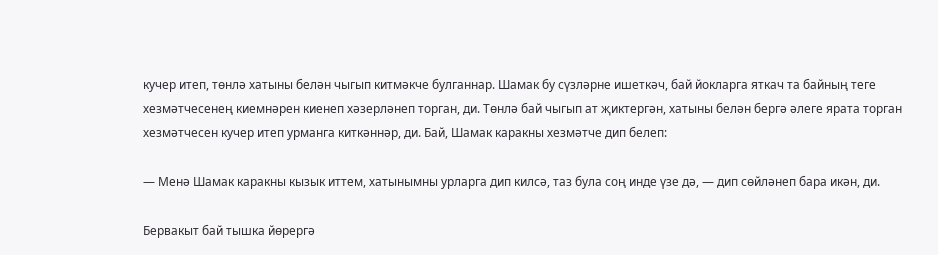кучер итеп, төнлә хатыны белән чыгып китмәкче булганнар. Шамак бу сүзләрне ишеткәч, бай йокларга яткач та байның теге хезмәтчесенең киемнәрен киенеп хәзерләнеп торган, ди. Төнлә бай чыгып ат җиктергән, хатыны белән бергә әлеге ярата торган хезмәтчесен кучер итеп урманга киткәннәр, ди. Бай, Шамак каракны хезмәтче дип белеп:

— Менә Шамак каракны кызык иттем, хатынымны урларга дип килсә, таз була соң инде үзе дә, — дип сөйләнеп бара икән, ди.

Бервакыт бай тышка йөрергә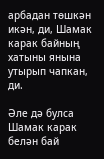арбадан төшкән икән, ди, Шамак карак байның хатыны янына утырып чапкан, ди.

Әле дә булса Шамак карак белән бай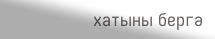хатыны бергә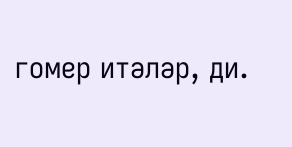гомер итәләр, ди.